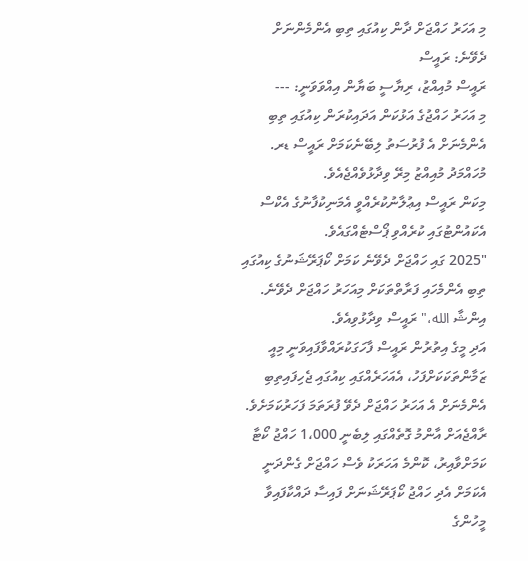މި އަހަރު ހައްޖަށް ދާން ކިއުގައި ތިބި އެންމެންނަށް ދެވޭނެ: ރައީސް
ރައީސް މުއިއްޒު، ރިޔާސީ ބަޔާން އިއްވަވަނީ: ---
މި އަހަރު ހައްޖުގެ އަޅުކަން އަދައިކުރަން ކިއުގައި ތިބި އެންމެނަށް އެ ފުރުސަތު ލިބޭނެކަމަށް ރައީސް ޑރ. މުހައްމަދު މުއިއްޒު މިރޭ ވިދާޅުވެއްޖެއެވެ.
މިކަން ރައީސް އިޢުލާނުކުރެއްވީ އެމަނިކުފާނުގެ އެކްސް އެކައުންޓުގައި ކުރެއްވި ޕޯސްޓެއްގައެވެ.
"2025 ގައި ހައްޖަށް ދެވޭނެ ކަމަށް ކޯޕަރޭޝަނުގެ ކިއުގައި ތިބި އެންމެހައި ފަރާތްތަކަށް މިއަހަރު ހައްޖަށް ދެވޭނެ. އިންޝާ الله،" ރައީސް ވިދާޅުވިއެވެ.
އަދި މީގެ އިތުރުން ރައީސް ފާހަގަކުރައްވާފައިވަނީ މިއީ ޒަމާންތަކަކަށްފަހު، އެއަހަރެއްގައި ކިއުގައި ޖެހިފައިތިބި އެންމެނަށް އެ އަހަރު ހައްޖަށް ދެވޭ ފުރަތަމަ ފަހަރުކަމަށެވެ.
ރާއްޖެއަށް އާންމު ގޮތެއްގައި ލިބެނީ 1،000 ހައްޖު ކޯޓާ ކަމަށްވާއިރު، ކޮންމެ އަހަރަކު ވެސް ހައްޖަށް ގެންދަނީ އެކަމަށް އެދި ހައްޖު ކޯޕަރޭޝަނަށް ފައިސާ ދައްކާފައިވާ މީހުންގެ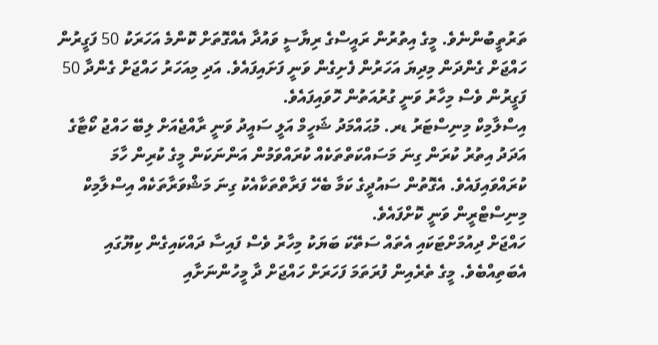ތަރުތީބުންނެވެ. މީގެ އިތުރުން ރައީސްގެ ރިޔާސީ ވައުދާ އެއްގޮތަށް ކޮންމެ އަހަރަކު 50 ފަގީރުން ހައްޖަށް ގެންދަން މިދިޔަ އަހަރުން ފެށިގެން ވަނީ ފަށައިފައެވެ. އަދި މިއަހަރު ހައްޖަށް ގެންދާ 50 ފަގީރުން ވެސް މިހާރު ވަނީ ގުރުއަތުން ހޮވައިފައެވެ.
އިސްލާމިކް މިނިސްޓަރު ޑރ. މުޙައްމަދު ޝަހީމް އަލީ ސައީދު ވަނީ ރާއްޖެއަށް ލިބޭ ހައްޖު ކޯޓާގެ އަދަދު އިތުރު ކުރަން ގިނަ މަސައްކަތްތަކެއް ކުރައްވަމުން އަންނަކަން މީގެ ކުރިން ހާމަ ކުރައްވައިފައެވެ. އެގޮތުން ސައުދީގެ ކަމާ ބެހޭ ފަރާތްތަކާއެކު ގިނަ މަޝްވަރާތަކެއް އިސްލާމިކް މިނިސްޓްރީން ވަނީ ކޮށްފައެވެ.
ހައްޖަށް ދިއުމަށްޓަކައި އެތައް ސަތޭކަ ބަޔަކު މިހާރު ވެސް ފައިސާ ދައްކައިގެން ކިޔޫގައި އެބަތިއްބެވެ. މީގެ ތެރެއިން ފުރަތަމަ ފަހަރަށް ހައްޖަށް ދާ މީހުންނަށާއި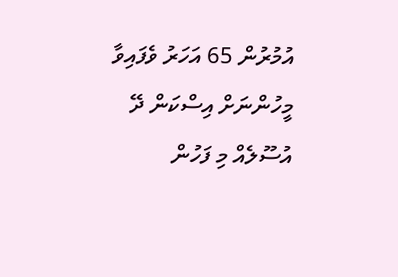އުމުރުން 65 އަހަރު ވެފައިވާ މީހުންނަށް އިސްކަން ދޭ އުސޫލެއް މި ފަހުން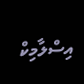އިސްލާމިކް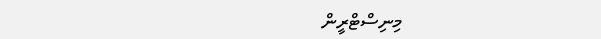މިނިސްޓްރީން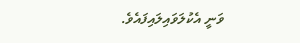ވަނީ އެކުލަވައިލައިފައެވެ.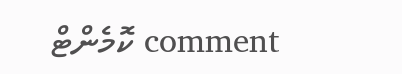comment ކޮމެންޓް